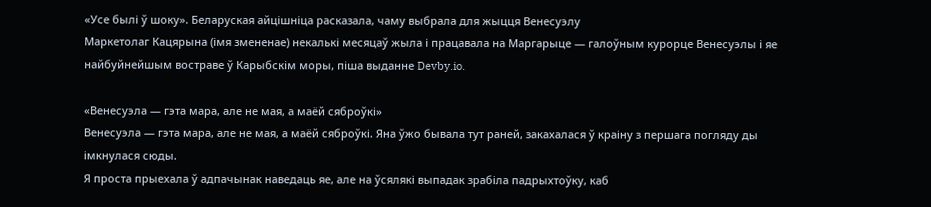«Усе былі ў шоку». Беларуская айцішніца расказала, чаму выбрала для жыцця Венесуэлу
Маркетолаг Кацярына (імя змененае) некалькі месяцаў жыла і працавала на Маргарыце — галоўным курорце Венесуэлы і яе найбуйнейшым востраве ў Карыбскім моры, піша выданне Devby.io.

«Венесуэла — гэта мара, але не мая, а маёй сяброўкі»
Венесуэла — гэта мара, але не мая, а маёй сяброўкі. Яна ўжо бывала тут раней, закахалася ў краіну з першага погляду ды імкнулася сюды.
Я проста прыехала ў адпачынак наведаць яе, але на ўсялякі выпадак зрабіла падрыхтоўку, каб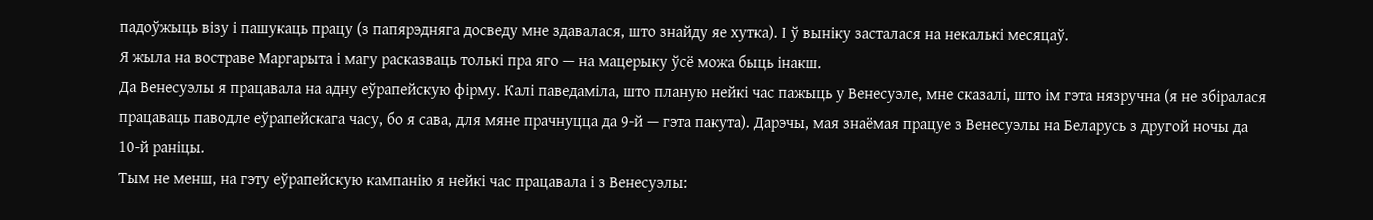падоўжыць візу і пашукаць працу (з папярэдняга досведу мне здавалася, што знайду яе хутка). І ў выніку засталася на некалькі месяцаў.
Я жыла на востраве Маргарыта і магу расказваць толькі пра яго — на мацерыку ўсё можа быць інакш.
Да Венесуэлы я працавала на адну еўрапейскую фірму. Калі паведаміла, што планую нейкі час пажыць у Венесуэле, мне сказалі, што ім гэта нязручна (я не збіралася працаваць паводле еўрапейскага часу, бо я сава, для мяне прачнуцца да 9‑й — гэта пакута). Дарэчы, мая знаёмая працуе з Венесуэлы на Беларусь з другой ночы да 10‑й раніцы.
Тым не менш, на гэту еўрапейскую кампанію я нейкі час працавала і з Венесуэлы: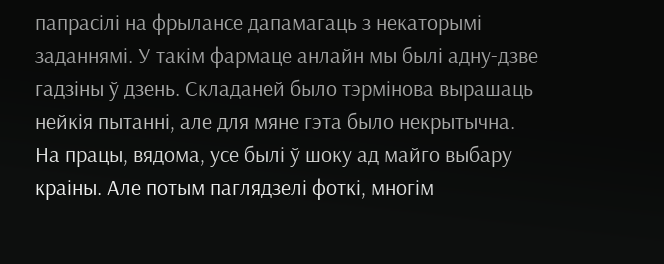папрасілі на фрылансе дапамагаць з некаторымі заданнямі. У такім фармаце анлайн мы былі адну-дзве гадзіны ў дзень. Складаней было тэрмінова вырашаць нейкія пытанні, але для мяне гэта было некрытычна.
На працы, вядома, усе былі ў шоку ад майго выбару краіны. Але потым паглядзелі фоткі, многім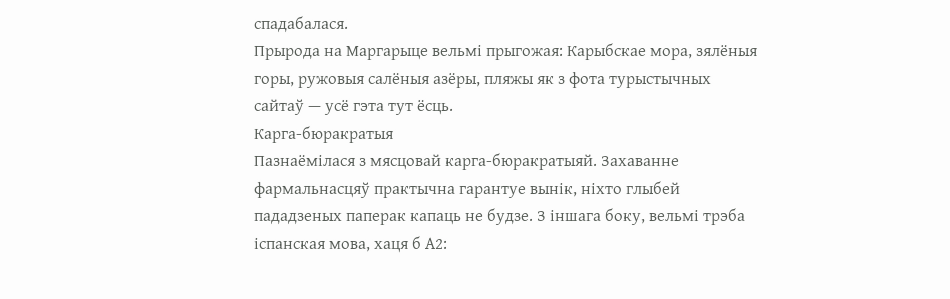спадабалася.
Прырода на Маргарыце вельмі прыгожая: Карыбскае мора, зялёныя горы, ружовыя салёныя азёры, пляжы як з фота турыстычных сайтаў — усё гэта тут ёсць.
Карга-бюракратыя
Пазнаёмілася з мясцовай карга-бюракратыяй. Захаванне фармальнасцяў практычна гарантуе вынік, ніхто глыбей пададзеных паперак капаць не будзе. З іншага боку, вельмі трэба іспанская мова, хаця б А2: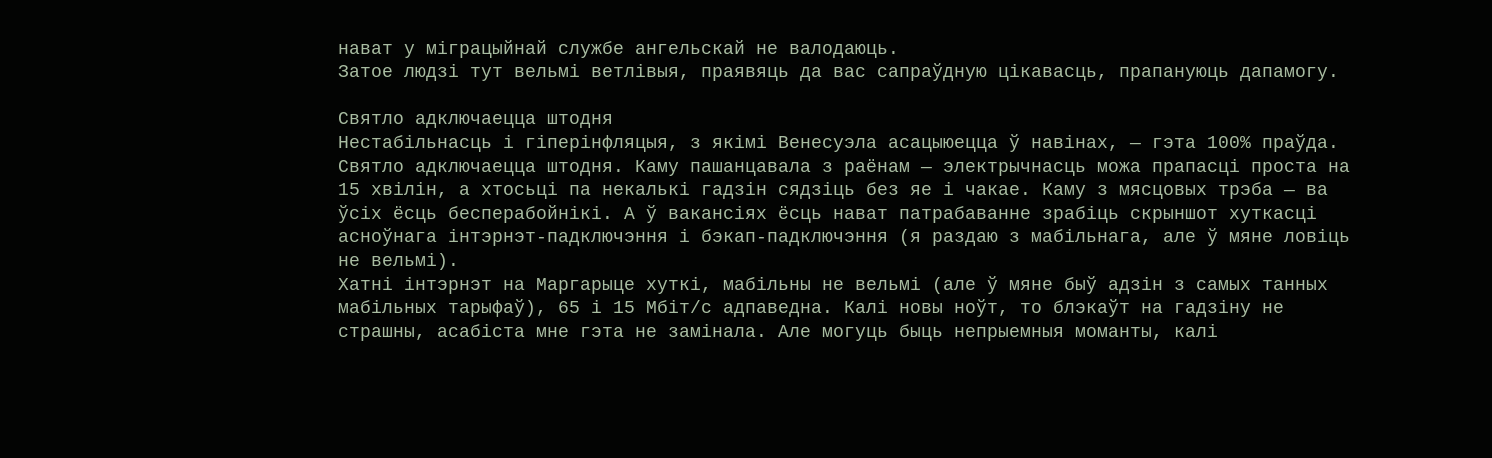нават у міграцыйнай службе ангельскай не валодаюць.
Затое людзі тут вельмі ветлівыя, праявяць да вас сапраўдную цікавасць, прапануюць дапамогу.

Святло адключаецца штодня
Нестабільнасць і гіперінфляцыя, з якімі Венесуэла асацыюецца ў навінах, — гэта 100% праўда. Святло адключаецца штодня. Каму пашанцавала з раёнам — электрычнасць можа прапасці проста на 15 хвілін, а хтосьці па некалькі гадзін сядзіць без яе і чакае. Каму з мясцовых трэба — ва ўсіх ёсць бесперабойнікі. А ў вакансіях ёсць нават патрабаванне зрабіць скрыншот хуткасці асноўнага інтэрнэт-падключэння і бэкап-падключэння (я раздаю з мабільнага, але ў мяне ловіць не вельмі).
Хатні інтэрнэт на Маргарыце хуткі, мабільны не вельмі (але ў мяне быў адзін з самых танных мабільных тарыфаў), 65 і 15 Мбіт/с адпаведна. Калі новы ноўт, то блэкаўт на гадзіну не страшны, асабіста мне гэта не замінала. Але могуць быць непрыемныя моманты, калі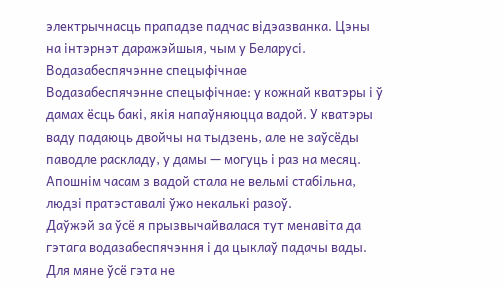электрычнасць прападзе падчас відэазванка. Цэны на інтэрнэт даражэйшыя, чым у Беларусі.
Водазабеспячэнне спецыфічнае
Водазабеспячэнне спецыфічнае: у кожнай кватэры і ў дамах ёсць бакі, якія напаўняюцца вадой. У кватэры ваду падаюць двойчы на тыдзень, але не заўсёды паводле раскладу, у дамы — могуць і раз на месяц. Апошнім часам з вадой стала не вельмі стабільна, людзі пратэставалі ўжо некалькі разоў.
Даўжэй за ўсё я прызвычайвалася тут менавіта да гэтага водазабеспячэння і да цыклаў падачы вады. Для мяне ўсё гэта не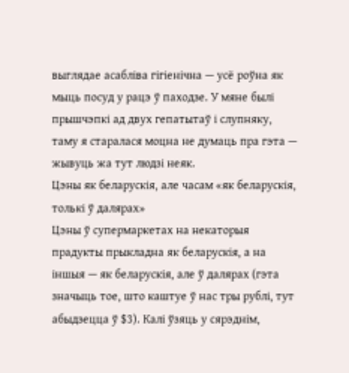выглядае асабліва гігіенічна — усё роўна як мыць посуд у рацэ ў паходзе. У мяне былі прышчэпкі ад двух гепатытаў і слупняку, таму я старалася моцна не думаць пра гэта — жывуць жа тут людзі неяк.
Цэны як беларускія, але часам «як беларускія, толькі ў далярах»
Цэны ў супермаркетах на некаторыя прадукты прыкладна як беларускія, а на іншыя — як беларускія, але ў далярах (гэта значыць тое, што каштуе ў нас тры рублі, тут абыдзецца ў $3). Калі ўзяць у сярэднім,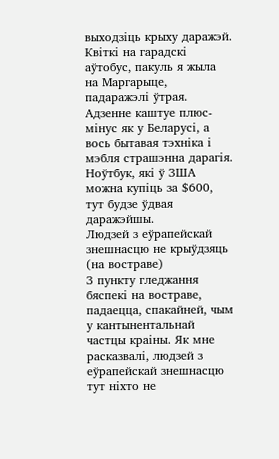выходзіць крыху даражэй. Квіткі на гарадскі аўтобус, пакуль я жыла на Маргарыце, падаражэлі ўтрая.
Адзенне каштуе плюс-мінус як у Беларусі, а вось бытавая тэхніка і мэбля страшэнна дарагія. Ноўтбук, які ў ЗША можна купіць за $600, тут будзе ўдвая даражэйшы.
Людзей з еўрапейскай знешнасцю не крыўдзяць (на востраве)
З пункту гледжання бяспекі на востраве, падаецца, спакайней, чым у кантынентальнай частцы краіны. Як мне расказвалі, людзей з еўрапейскай знешнасцю тут ніхто не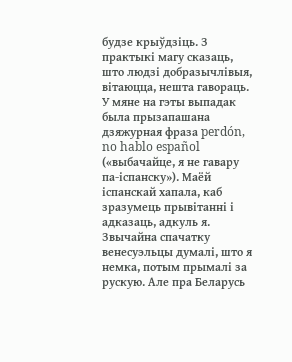будзе крыўдзіць. З практыкі магу сказаць, што людзі добразычлівыя, вітаюцца, нешта гавораць. У мяне на гэты выпадак была прызапашана дзяжурная фраза perdón, no hablo español («выбачайце, я не гавару па-іспанску»). Маёй іспанскай хапала, каб зразумець прывітанні і адказаць, адкуль я. Звычайна спачатку венесуэльцы думалі, што я немка, потым прымалі за рускую. Але пра Беларусь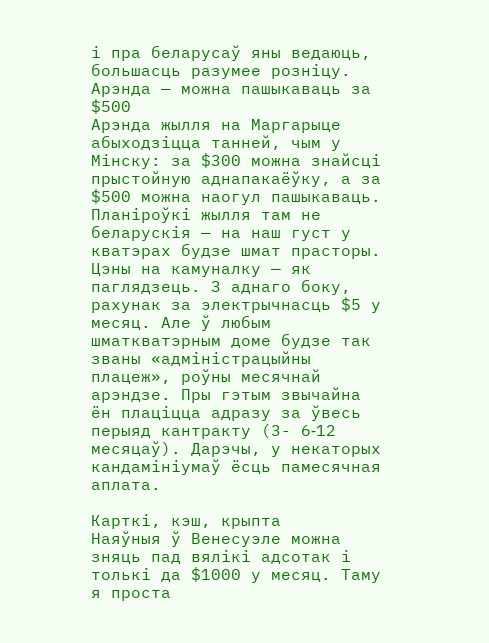і пра беларусаў яны ведаюць, большасць разумее розніцу.
Арэнда — можна пашыкаваць за $500
Арэнда жылля на Маргарыце абыходзіцца танней, чым у Мінску: за $300 можна знайсці прыстойную аднапакаёўку, а за $500 можна наогул пашыкаваць. Планіроўкі жылля там не беларускія — на наш густ у кватэрах будзе шмат прасторы. Цэны на камуналку — як паглядзець. З аднаго боку, рахунак за электрычнасць $5 у месяц. Але ў любым шматкватэрным доме будзе так званы «адміністрацыйны плацеж», роўны месячнай арэндзе. Пры гэтым звычайна ён плаціцца адразу за ўвесь перыяд кантракту (3- 6‑12 месяцаў). Дарэчы, у некаторых кандамініумаў ёсць памесячная аплата.

Карткі, кэш, крыпта
Наяўныя ў Венесуэле можна зняць пад вялікі адсотак і толькі да $1000 у месяц. Таму я проста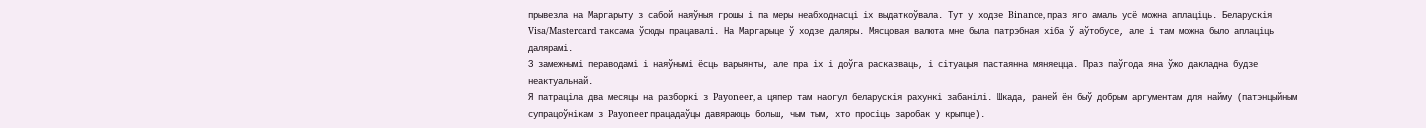прывезла на Маргарыту з сабой наяўныя грошы і па меры неабходнасці іх выдаткоўвала. Тут у ходзе Binance, праз яго амаль усё можна аплаціць. Беларускія Visa/Mastercard таксама ўсюды працавалі. На Маргарыце ў ходзе даляры. Мясцовая валюта мне была патрэбная хіба ў аўтобусе, але і там можна было аплаціць далярамі.
З замежнымі пераводамі і наяўнымі ёсць варыянты, але пра іх і доўга расказваць, і сітуацыя пастаянна мяняецца. Праз паўгода яна ўжо дакладна будзе неактуальнай.
Я патраціла два месяцы на разборкі з Payoneer, а цяпер там наогул беларускія рахункі забанілі. Шкада, раней ён быў добрым аргументам для найму (патэнцыйным супрацоўнікам з Payoneer працадаўцы давяраюць больш, чым тым, хто просіць заробак у крыпце).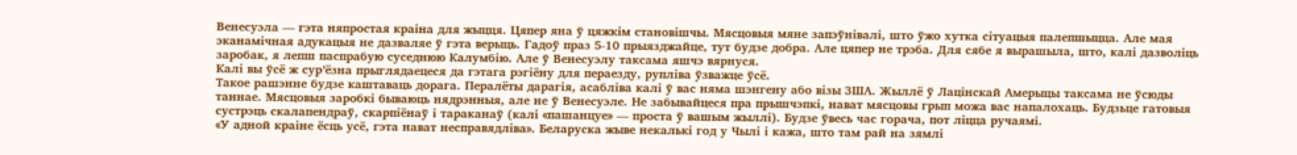Венесуэла — гэта няпростая краіна для жыцця. Цяпер яна ў цяжкім становішчы. Мясцовыя мяне запэўнівалі, што ўжо хутка сітуацыя палепшыцца. Але мая эканамічная адукацыя не дазваляе ў гэта верыць. Гадоў праз 5‑10 прыязджайце, тут будзе добра. Але цяпер не трэба. Для сябе я вырашыла, што, калі дазволіць заробак, я лепш паспрабую суседнюю Калумбію. Але ў Венесуэлу таксама яшчэ вярнуся.
Калі вы ўсё ж сур’ёзна прыглядаецеся да гэтага рэгіёну для пераезду, рупліва ўзважце ўсё.
Такое рашэнне будзе каштаваць дорага. Пералёты дарагія, асабліва калі ў вас няма шэнгену або візы ЗША. Жыллё ў Лацінскай Амерыцы таксама не ўсюды таннае. Мясцовыя заробкі бываюць нядрэнныя, але не ў Венесуэле. Не забывайцеся пра прышчэпкі, нават мясцовы грып можа вас напалохаць. Будзьце гатовыя сустрэць скалапендраў, скарпіёнаў і тараканаў (калі «пашанцуе» — проста ў вашым жыллі). Будзе ўвесь час горача, пот ліцца ручаямі.
«У адной краіне ёсць усё, гэта нават несправядліва». Беларуска жыве некалькі год у Чылі і кажа, што там рай на зямлі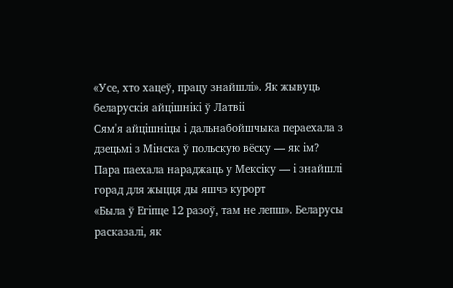«Усе, хто хацеў, працу знайшлі». Як жывуць беларускія айцішнікі ў Латвіі
Сям'я айцішніцы і дальнабойшчыка пераехала з дзецьмі з Мінска ў польскую вёску — як ім?
Пара паехала нараджаць у Мексіку — і знайшлі горад для жыцця ды яшчэ курорт
«Была ў Егіпце 12 разоў, там не лепш». Беларусы расказалі, як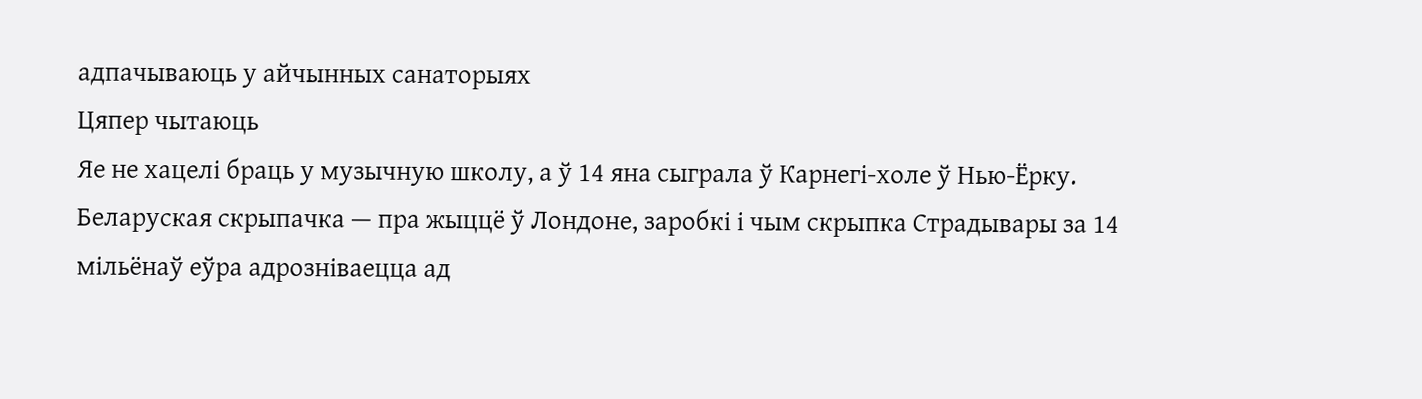адпачываюць у айчынных санаторыях
Цяпер чытаюць
Яе не хацелі браць у музычную школу, а ў 14 яна сыграла ў Карнегі-холе ў Нью-Ёрку. Беларуская скрыпачка — пра жыццё ў Лондоне, заробкі і чым скрыпка Страдывары за 14 мільёнаў еўра адрозніваецца ад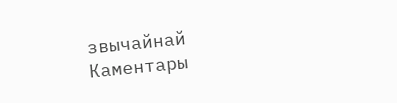звычайнай
Каментары